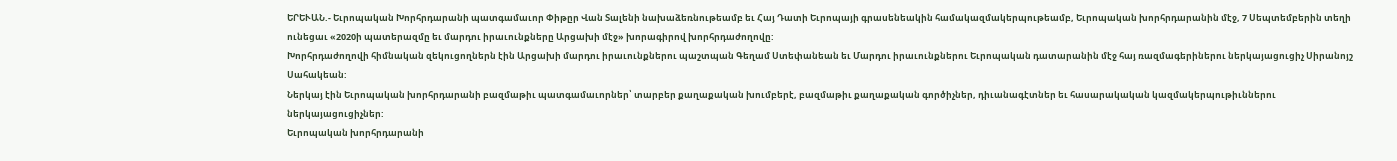ԵՐԵՒԱՆ.- Եւրոպական Խորհրդարանի պատգամաւոր Փիթըր Վան Տալենի նախաձեռնութեամբ եւ Հայ Դատի Եւրոպայի գրասենեակին համակազմակերպութեամբ, Եւրոպական խորհրդարանին մէջ, 7 Սեպտեմբերին տեղի ունեցաւ «2020ի պատերազմը եւ մարդու իրաւունքները Արցախի մէջ» խորագիրով խորհրդաժողովը:
Խորհրդաժողովի հիմնական զեկուցողներն էին Արցախի մարդու իրաւունքներու պաշտպան Գեղամ Ստեփանեան եւ Մարդու իրաւունքներու Եւրոպական դատարանին մէջ հայ ռազմագերիներու ներկայացուցիչ Սիրանոյշ Սահակեան:
Ներկայ էին Եւրոպական խորհրդարանի բազմաթիւ պատգամաւորներ՝ տարբեր քաղաքական խումբերէ, բազմաթիւ քաղաքական գործիչներ, դիւանագէտներ եւ հասարակական կազմակերպութիւններու ներկայացուցիչներ:
Եւրոպական խորհրդարանի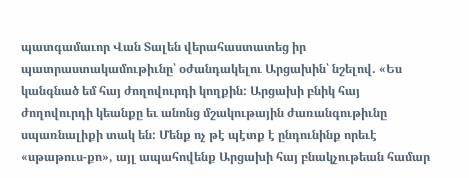պատգամաւոր Վան Տալեն վերահաստատեց իր պատրաստակամութիւնը՝ օժանդակելու Արցախին՝ նշելով. «Ես կանգնած եմ հայ ժողովուրդի կողքին: Արցախի բնիկ հայ ժողովուրդի կեանքը եւ անոնց մշակութային ժառանգութիւնը սպառնալիքի տակ են: Մենք ոչ թէ պէտք է ընդունինք որեւէ «սթաթուս-քո», այլ ապահովենք Արցախի հայ բնակչութեան համար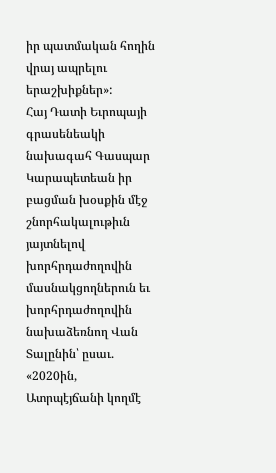իր պատմական հողին վրայ ապրելու երաշխիքներ»:
Հայ Դատի Եւրոպայի գրասենեակի նախագահ Գասպար Կարապետեան իր բացման խօսքին մէջ շնորհակալութիւն յայտնելով խորհրդաժողովին մասնակցողներուն եւ խորհրդաժողովին նախաձեռնող Վան Տալընին՝ ըսաւ. «2020ին, Ատրպէյճանի կողմէ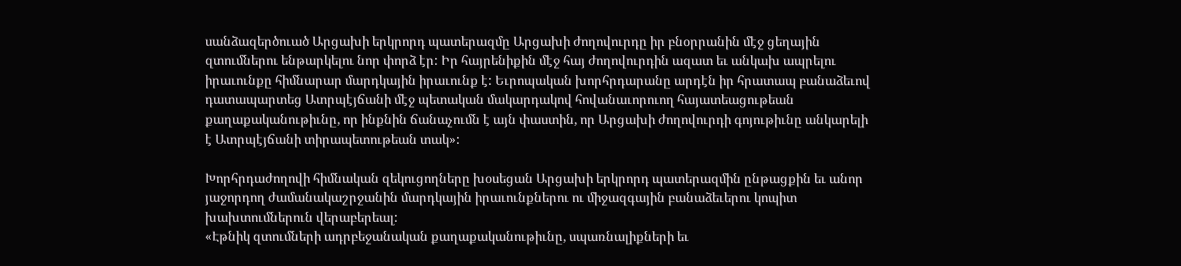սանձազերծուած Արցախի երկրորդ պատերազմը Արցախի ժողովուրդը իր բնօրրանին մէջ ցեղային զտումներու ենթարկելու նոր փորձ էր: Իր հայրենիքին մէջ հայ ժողովուրդին ազատ եւ անկախ ապրելու իրաւունքը հիմնարար մարդկային իրաւունք է: Եւրոպական խորհրդարանը արդէն իր հրատապ բանաձեւով դատապարտեց Ատրպէյճանի մէջ պետական մակարդակով հովանաւորուող հայատեացութեան քաղաքականութիւնը, որ ինքնին ճանաչումն է այն փաստին, որ Արցախի ժողովուրդի գոյութիւնը անկարելի է Ատրպէյճանի տիրապետութեան տակ»:

Խորհրդաժողովի հիմնական զեկուցողները խօսեցան Արցախի երկրորդ պատերազմին ընթացքին եւ անոր յաջորդող ժամանակաշրջանին մարդկային իրաւունքներու ու միջազգային բանաձեւերու կոպիտ խախտումներուն վերաբերեալ:
«Էթնիկ զտումների ադրբեջանական քաղաքականութիւնը, սպառնալիքների եւ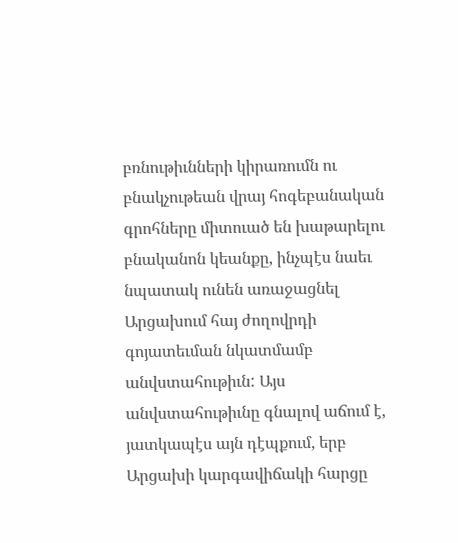բռնութիւնների կիրառումն ու բնակչութեան վրայ հոգեբանական գրոհները միտուած են խաթարելու բնականոն կեանքը, ինչպէս նաեւ նպատակ ունեն առաջացնել Արցախում հայ ժողովրդի գոյատեւման նկատմամբ անվստահութիւն: Այս անվստահութիւնը գնալով աճում է, յատկապէս այն դէպքում, երբ Արցախի կարգավիճակի հարցը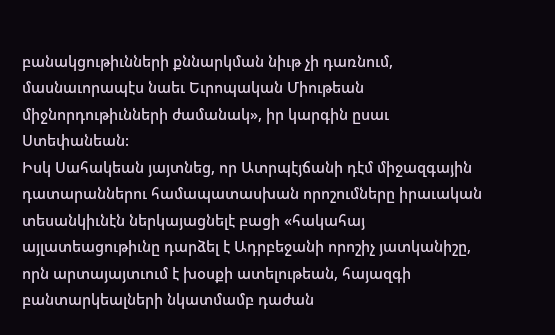բանակցութիւնների քննարկման նիւթ չի դառնում, մասնաւորապէս նաեւ Եւրոպական Միութեան միջնորդութիւնների ժամանակ», իր կարգին ըսաւ Ստեփանեան:
Իսկ Սահակեան յայտնեց, որ Ատրպէյճանի դէմ միջազգային դատարաններու համապատասխան որոշումները իրաւական տեսանկիւնէն ներկայացնելէ բացի «հակահայ այլատեացութիւնը դարձել է Ադրբեջանի որոշիչ յատկանիշը, որն արտայայտւում է խօսքի ատելութեան, հայազգի բանտարկեալների նկատմամբ դաժան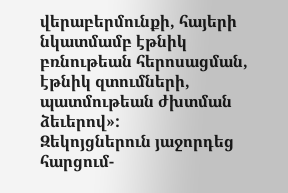վերաբերմունքի, հայերի նկատմամբ էթնիկ բռնութեան հերոսացման, էթնիկ զտումների, պատմութեան ժխտման ձեւերով»:
Զեկոյցներուն յաջորդեց հարցում-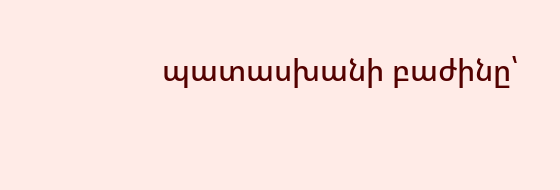պատասխանի բաժինը՝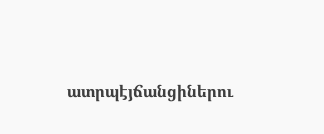ատրպէյճանցիներու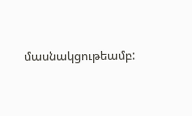մասնակցութեամբ: